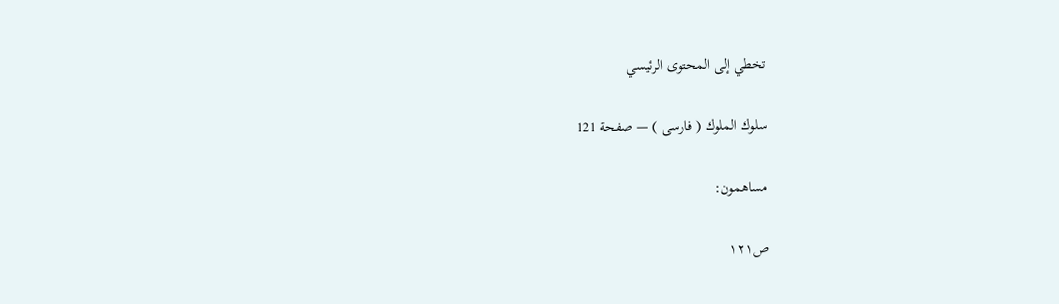تخطي إلى المحتوى الرئيسي

سلوك الملوك ( فارسى ) — صفحة 121

مساهمون:

ص١٢١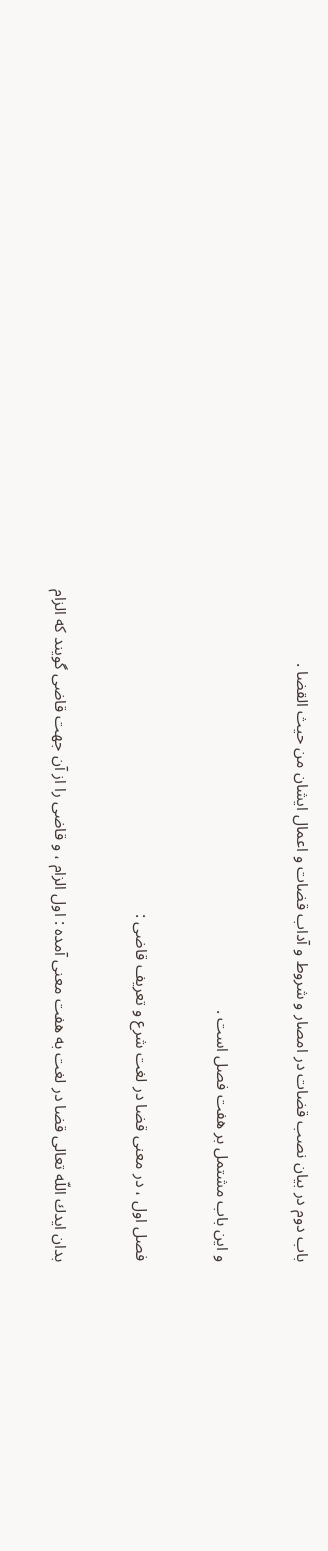باب دوم در بيان نصب قضات در امصار و شروط و آداب قضات و اعمال ايشان من حيث القضا .

و اين باب مشتمل بر هفت فصل است .

فصل اول ، در معنى قضا در لغت شرع و تعريف قاضى :

بدان ايدك اللّه تعالى قضا در لغت به هفت معنى آمده : اول الزام ، و قاضى را از آن جهت قاضى گويند كه الزام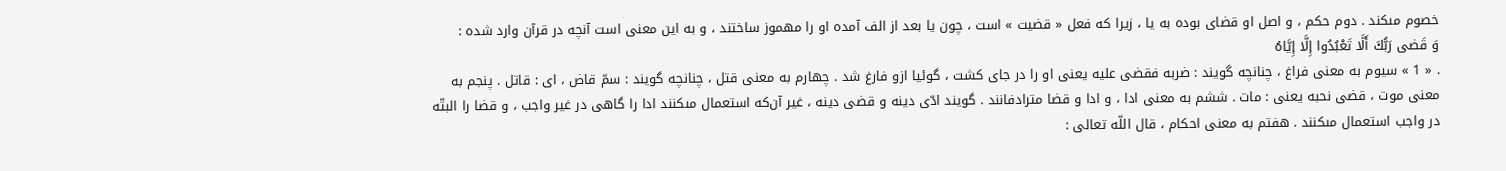خصوم مىكند . دوم حكم ، و اصل او قضاى بوده به يا ، زيرا كه فعل « قضيت » است ، چون يا بعد از الف آمده او را مهموز ساختند ، و به اين معنى است آنچه در قرآن وارد شده :
وَ قَضى رَبُّكَ أَلَّا تَعْبُدُوا إِلَّا إِيَّاهُ
. « 1 » سيوم به معنى فراغ ، چنانچه گويند : ضربه فقضى عليه يعنى او را در جاى كشت ، گوئيا ازو فارغ شد . چهارم به معنى قتل ، چنانچه گويند : سمّ قاض ، اى : قاتل . پنجم به معنى موت ، قضى نحبه يعنى : مات . ششم به معنى ادا ، و ادا و قضا مترادفانند . گويند ادّى دينه و قضى دينه ، غير آن‌كه استعمال مىكنند ادا را گاهى در غير واجب ، و قضا را البتّه در واجب استعمال مىكنند . هفتم به معنى احكام ، قال اللّه تعالى :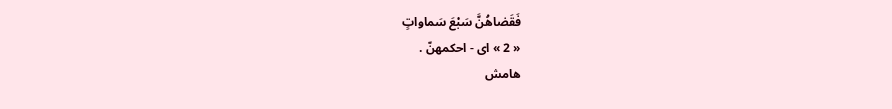فَقَضاهُنَّ سَبْعَ سَماواتٍ
« 2 » اى - احكمهنّ .
هامش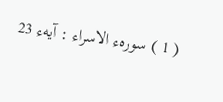( 1 ) سورهء الاسراء : آيهء 23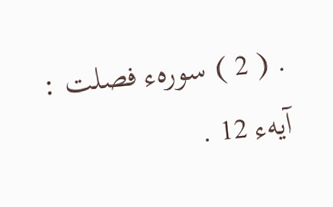. ( 2 ) سورهء فصلت : آيهء 12 .